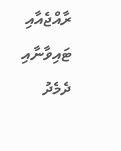ރާއްޖެއާއި ޓައިވާނާއި ދެމެދު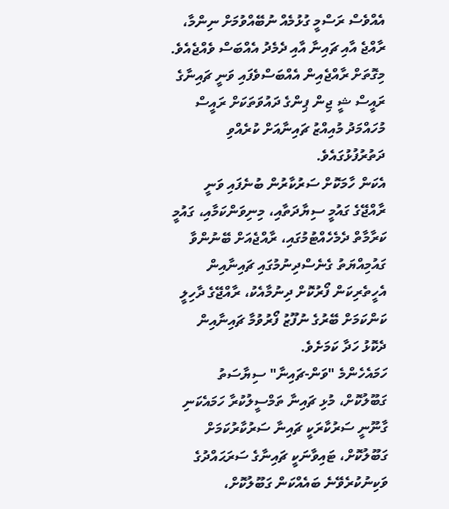އެއްވެސް ރަސްމީ ގުޅުމެއް ނުބޭއްވުމަށް ނިންމާ، ރާއްޖެ އާއި ޗައިނާ އާއި ދެމެދު އެއްބަސް ވެއްޖެއެވެ.
މިގޮތަށް ރާއްޖެއިން އެއްބަސްވެފައި ވަނީ ޗައިނާގެ ރައީސް ޝީ ޖިން ޕިންގެ ދައުވަތަކަށް ރައީސް މުހައްމަދު މުއިއްޒު ޗައިނާއަށް ކުރެއްވި ދަތުރުފުޅުގައެވެ.
އެކަން ހާމަކޮށް ސަރުކާރުން ބުނެފައި ވަނީ ރާއްޖޭގެ ގައުމީ ސިޔާދަތާއި، މިނިވަންކަމާއި، ގައުމީ ކަރާމާތް ދެމެހެއްޓުމުގައި، ރާއްޖެއަށް ބޭނުންވާ ގައުމިއްޔަތު ގެނެސްދިނުމުގައި ޗައިނާއިން އެހީތެރިކަން ފޯރުކޮށް ދިނުމާއެކު، ރާއްޖޭގެ ދާހިލީ ކަންކަމަށް ބޭރުގެ ނުފޫޒު ފޯރުވުމާ ޗައިނާއިން ދެކޮޅު ހަދާ ކަމަށެވެ.
ހަމައެހެންމެ "ވަން-ޗައިނާ" ސިޔާސަތު ގަބޫލުކޮށް، މުޅި ޗައިނާ ތަމްސީލުކުރާ ހަމައެކަނި ގާނޫނީ ސަރުކާރަކީ ޗައިނާ ސަރުކާރުކަމަށް ގަބޫލުކޮށް، ޓައިވާނަކީ ޗައިނާގެ ސަރަޙައްދުގެ ވަކިނުކުރެވޭނެ ބައެއްކަން ގަބޫލުކޮށް،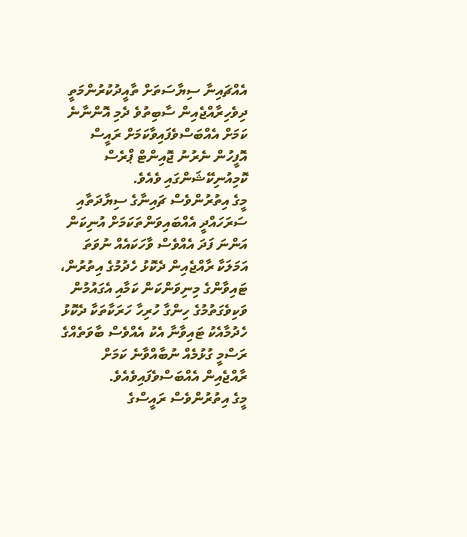އެއްޗައިނާ ސިޔާސަތަށް ތާއީދުކުރުންމަތީ ދިވެހިރާއްޖެއިން ސާބިތުވެ ދެމި އޮންނާނެ ކަމަށް އެއްބަސްވެފައިވާކަމަށް ރައީސް އޮފީހުން ނެރުނު ޖޮއިންޓް ޕްރެސް ކޮމިއުނިކޭޝަންގައި ވެއެވެ.
މީގެ އިތުރުންވެސް ޗައިނާގެ ސިޔާދަތާއި ސަރަހައްދީ އެއްބައިވަންތަކަމަށް އުނިކަން އަންނަ ފަދަ އެއްވެސް ވާހަކައެއް ނުވަތަ އަމަލަކާ ރާއްޖެއިން ދެކޮޅު ހެދުމުގެ އިތުރުން، ޓައިވާންގެ މިނިވަންކަން ކަމާއި އެގައުމުން ވަކިވެގަތުމުގެ ހިންގާ ހުރިހާ ހަރަކާތަކާ ދެކޮޅު ހެދުމާއެކު ޓައިވާނާ އެކު އެއްވެސް ބާވަތެއްގެ ރަސްމީ ގުޅުމެއް ނުބާއްވާނެ ކަމަށް ރާއްޖެއިން އެއްބަސްވެފައިވެއެވެ.
މީގެ އިތުރުންވެސް ރައީސްގެ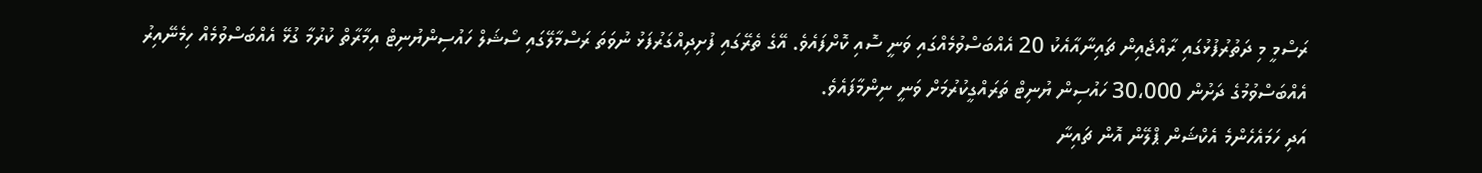ރަސްމީ މި ދަތުރުފުޅުގައި ރާއްޖެއިން ޗައިނާއާއެކު 20 އެއްބަސްވުމެއްގައި ވަނީ ސޮއި ކޮށްފައެވެ. އޭގެ ތެރޭގައި ފުށިދިއްގަރުފަޅު ނުވަތަ ރަސްމާލޭގައި ސޯޝަލް ހައުސިންޔުނިޓް އިމާރާތް ކުރުމާ ގުޅޭ އެއްބަސްވުމެއް ހިމެނޭއިރު އެއްބަސްވުމުގެ ދަށުން 30،000 ހައުސިން ޔުނިޓް ތަރައްގީކުރުމަށް ވަނީ ނިންމާފައެވެ.
އަދި ހަމައެހެންމެ އެކްޝަން ޕްލޭން އޮން ޗައިނާ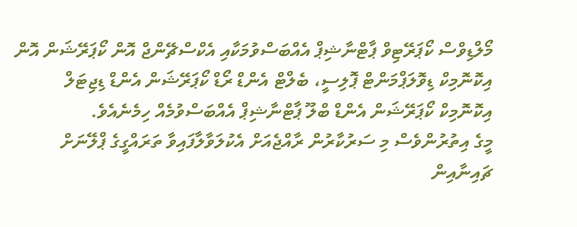މޯލްޑިވްސް ކޯޕަރޭޓިވް ޕާޓްނާޝިޕް އެއްބަސްވުމަކާއި އެކްސްޗޭންޖް އޮން ކޯޕަރޭޝަން އޮން އިކޮނޮމިކް ޑިވޮލަޕްމަންޓް ޕޮލިސީ، ބެލްޓް އެންޑް ރޯޑް ކޯޕަރޭޝަން އެންޑް ޑިޖިޓަލް އިކޮނޮމިކް ކޯޕަރޭޝަން އެންޑް ބްލޫ ޕާޓްނާޝިޕް އެއްބަސްވުމެއް ހިމެނެއެވެ.
މީގެ އިތުރުންވެސް މި ސަރުކާރުން ރާއްޖެއަށް އެކުލަވާލާފައިވާ ތަރައްގީގެ ޕްލޭނަށް ޗައިނާއިން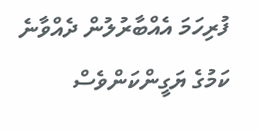ފުރިހަމަ އެއްބާރުލުން ދެއްވާނެ ކަމުގެ ޔަގީންކަންވެސް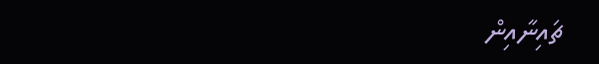ޗައިނާއިން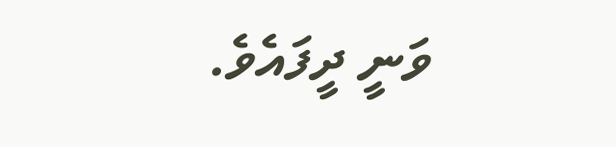ވަނީ ދީފައެވެ.